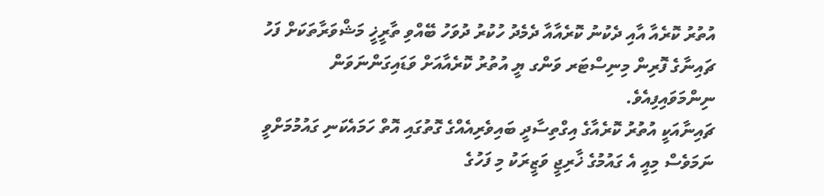އުތުރު ކޮރެއާ އާއި ދެކުނު ކޮރެއާއާ ދެމެދު ހުކުރު ދުވަހު ބޭއްވި ތާރީޚީ މަޝްވަރާތަކަށް ފަހު ޗައިނާގެ ފޮރިން މިނިސްޓަރ ވަންގ ޔީ އުތުރު ކޮރެއާއަށް ވަޑައިގަންނަވަން ނިންމަވައިފިއެވެ.
ޗައިނާއަކީ އުތުރު ކޮރެއާގެ އިގްތިސާދީ ބައިވެރިއެއްގެ ގޮތުގައި އޮތް ހަމައެކަނި ގައުމުމަށްވީ ނަމަވެސް މިއީ އެ ގައުމުގެ ޚާރިޖީ ވަޒީރަކު މި ފަހުގެ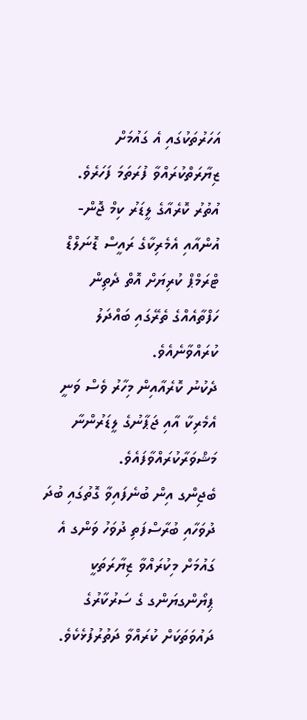އަހަރުތަކުގައި އެ ގައުމަށް ޒިޔާރަތްކުރައްވާ ފުރަތަމަ ފަހަރެވެ.
އުތުރު ކޮރެއާގެ ލީޑަރު ކިމް ޖޮން-އުންއާއި އެމެރިކާގެ ރައީސް ޑޮނަލްޑް ޓްރަމްޕް ކުރިޔަށް އޮތް ދެތިން ހަފްތާއެއްގެ ތެރޭގައި ބައްދަލު ކުރައްވާނެއެވެ.
ދެކުނު ކޮރެއާއިން މިހާރު ވެސް ވަނީ އެމެރިކާ އާއި ޖަޕާނުގެ ލީޑަރުންނާ މަޝްވަރާކުރައްވާފައެވެ.
ބެޖިންގ އިން ބުނެފައިވާ ގޮތުގައި ބުދަ ދުވަހާއި ބުރާސްފަތި ދުވަހު ވަންގ އެ ގައުމަށް މިކުރައްވާ ޒިޔާރަތަކީ ޕިޔޯންގޔަންގ ގެ ސަރުކާރުގެ ދައުވަތަކަށް ކުރައްވާ ދަތުރުފުޅެކެވެ.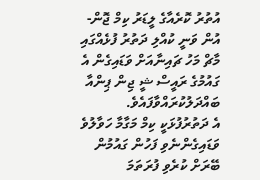އުތުރު ކޮރެއާގެ ލީޑަރު ކިމް ޖޮން-އުން ވަނީ ކުއްލި ދަތުރު ފުޅެއްގައި މާޗް މަހު ޗައިނާއަށް ވަޑައިގެން އެ ގައުމުގެ ރައީސް ޝީ ޖިން ޕިންއާ ބައްދަލުކުރައްވާފައެވެ.
އެ ދަތުރުފުޅަކީ ކިމް މަގާމާ ހަވާލުވެ ވަޑައިގެންނެވި ފަހުން ގައުމުން ބޭރަށް ކުރެވި ފުރަތަމަ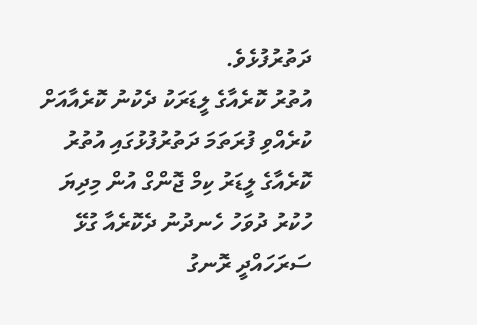ދަތުރުފުޅެވެ.
އުތުރު ކޮރެއާގެ ލީޑަރަކު ދެކުނު ކޮރެއާއަށް ކުރެއްވި ފުރަތަމަ ދަތުރުފުޅުގައި އުތުރު ކޮރެއާގެ ލީޑަރު ކިމް ޖޮންގް އުން މިދިޔަ ހުކުރު ދުވަހު ހެނދުނު ދެކޮރެއާ ގުޅޭ ސަރަހައްދީ ރޮނގު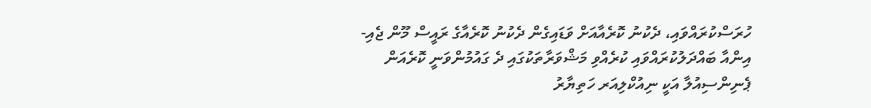ހުރަސްކުރައްވައި، ދެކުނު ކޮރެއާއަށް ވަޑައިގެން ދެކުނު ކޮރެއާގެ ރައީސް މޫން ޖެއި-އިންއާ ބައްދަލުކުރައްވައި ކުރެއްވި މަޝްވަރާތަކުގައި ދެ ގައުމުންވަނީ ކޮރެއަން ޕެނިންސިއުލާ އަކީ ނިއުކްލިއަރ ހަތިޔާރު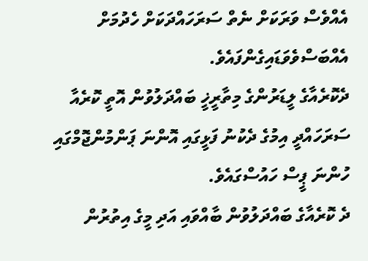އެއްވެސް ވަރަކަށް ނެތް ސަރަހައްދަކަށް ހެދުމަށް އެއްބަސްވެވަޑައިގެންފައެވެ.
ދެކޮރެއާގެ ލީޑަރުންގެ މިތާރީޚީ ބައްދަލުވުން އޮތީ ކޮރެއާ ސަރަހައްދީ އިމުގެ ދެކުނު ފަޅީގައި އޮންނަ ޕަންމުންޖޮމްގައި ހުންނަ ޕީސް ހައުސްގައެވެ.
ދެ ކޮރެއާގެ ބައްދަލުވުން ބާއްވައި އަދި މީގެ އިތުރުން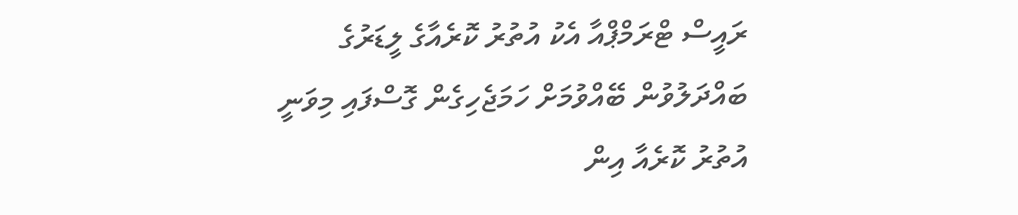ރައީސް ޓްރަމްޕްއާ އެކު އުތުރު ކޮރެއާގެ ލީޑަރުގެ ބައްދަލުވުން ބޭއްވުމަށް ހަމަޖެހިގެން ގޮސްފައި މިވަނީ އުތުރު ކޮރެއާ އިން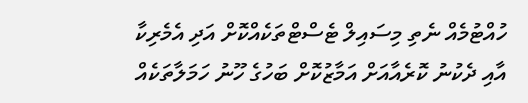ހުއްޓުމެއް ނެތި މިސައިލް ޓެސްޓްތަކެއްކޮށް އަދި އެމެރިކާ އާއި ދެކުނު ކޮރެއާއަށް އަމާޒުކޮށް ބަހުގެ ހޫނު ހަމަލާތަކެއް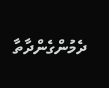ދެމުންގެންދާތާ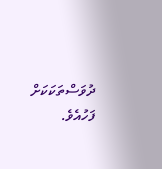ދުވަސްތަކަކަށް ފަހުއެވެ.